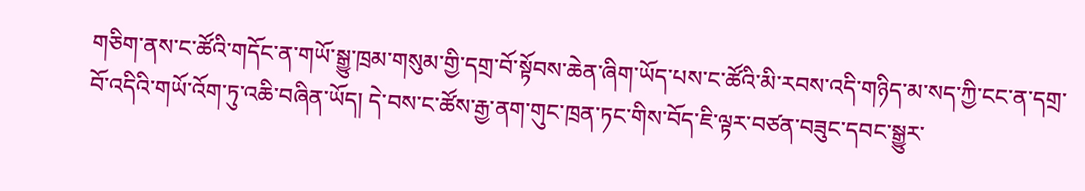གཅིག་ནས་ང་ཚོའི་གདོང་ན་གཡོ་སྒྱུ་ཁྲམ་གསུམ་གྱི་དགྲ་བོ་སྟོབས་ཆེན་ཞིག་ཡོད་པས་ང་ཚོའི་མི་རབས་འདི་གཉིད་མ་སད་ཀྱི་ངང་ན་དགྲ་ བོ་འདིའི་གཡོ་འོག་ཏུ་འཆི་བཞིན་ཡོད། དེ་བས་ང་ཚོས་རྒྱ་ནག་གུང་ཁྲན་ཏང་གིས་བོད་ཇི་ལྟར་བཙན་བཟུང་དབང་སྒྱུར་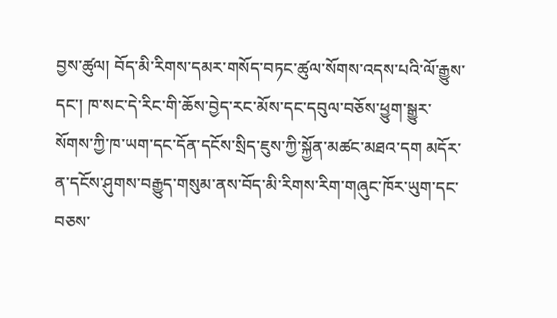བྱས་ཚུལ། བོད་མི་རིགས་དམར་གསོད་བཏང་ཚུལ་སོགས་འདས་པའི་ལོ་རྒྱུས་དང་། ཁ་སང་དེ་རིང་གི་ཆོས་བྱེད་རང་མོས་དང་དབུལ་བཅོས་ཕྱུག་སྒྱུར་སོགས་ཀྱི་ཁ་ཡག་དང་དོན་དངོས་སྲིད་ཇུས་ཀྱི་སྐྱོན་མཚང་མཐའ་དག མདོར་ན་དངོས་ཤུགས་བརྒྱུད་གསུམ་ནས་བོད་མི་རིགས་རིག་གཞུང་ཁོར་ཡུག་དང་ བཅས་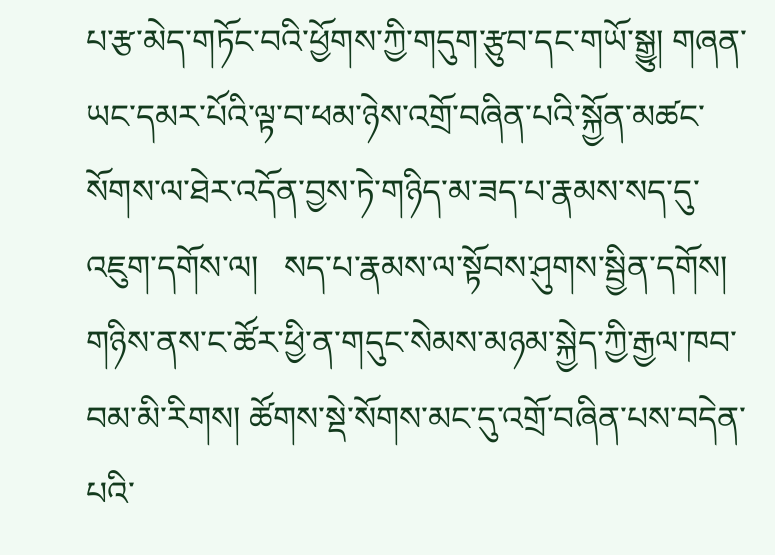པ་རྩ་མེད་གཏོང་བའི་ཕྱོགས་ཀྱི་གདུག་རྩུབ་དང་གཡོ་སྒྱུ། གཞན་ཡང་དམར་པོའི་ལྟ་བ་ཕམ་ཉེས་འགྲོ་བཞིན་པའི་སྐྱོན་མཚང་སོགས་ལ་ཐེར་འདོན་བྱས་ཏེ་གཉིད་མ་ཟད་པ་རྣམས་སད་དུ་འཇུག་དགོས་ལ།   སད་པ་རྣམས་ལ་སྟོབས་ཤུགས་སྦྱིན་དགོས།
གཉིས་ནས་ང་ཚོར་ཕྱི་ན་གདུང་སེམས་མཉམ་སྐྱེད་ཀྱི་རྒྱལ་ཁབ་བམ་མི་རིགས། ཚོགས་སྡེ་སོགས་མང་དུ་འགྲོ་བཞིན་པས་བདེན་པའི་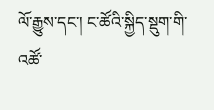ལོ་རྒྱུས་དང་། ང་ཚོའི་སྐྱིད་སྡུག་གི་འཚོ་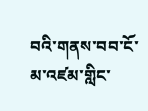བའི་གནས་བབ་ངོ་མ་འཛམ་གླིང་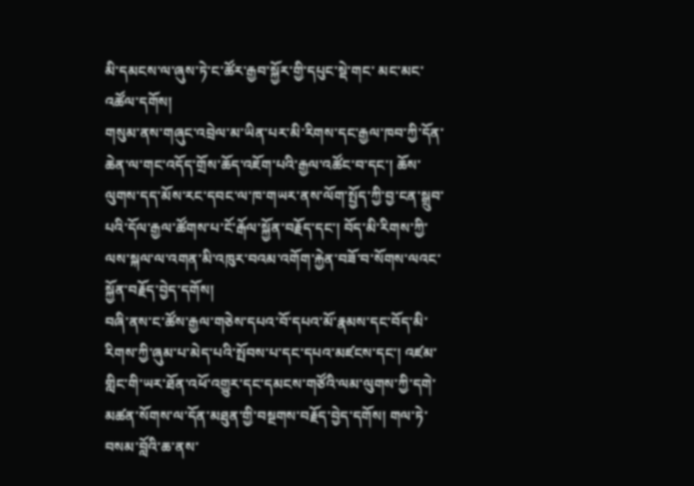མི་དམངས་ལ་ཞུས་ཏེ་ང་ཚོར་རྒྱབ་སྐྱོར་གྱི་དཔུང་སྡེ་གང་ མང་མང་འཚོལ་དགོས།
གསུམ་ནས་གཞུང་འབྲེལ་མ་ཡིན་པར་མི་རིགས་དང་རྒྱལ་ཁབ་ཀྱི་དོན་ཆེན་ལ་གང་འདོད་གྲོས་ཆོད་འཇོག་པའི་རྒྱལ་འཚོང་བ་དང་། ཆོས་ལུགས་དད་མོས་རང་དབང་ལ་ཁ་གཡར་ནས་ལོག་སྤྱོད་ཀྱི་བྱ་ངན་སྒྲུབ་པའི་དོལ་རྒྱལ་ཚོགས་པ་ངོ་རྒོལ་སྐྱོན་བརྗོད་དང་། བོད་མི་རིགས་ཀྱི་ལས་སྐལ་ལ་འགན་མི་འཁུར་བའམ་འགོག་རྐྱེན་བཟོ་བ་སོགས་ལའང་སྐྱོན་བརྗོད་བྱེད་དགོས།
བཞི་ནས་ང་ཚོས་རྒྱལ་གཅེས་དཔའ་བོ་དཔའ་མོ་རྣམས་དང་བོད་མི་རིགས་ཀྱི་ཞུམ་པ་མེད་པའི་སྤོབས་པ་དང་དཔའ་མཛངས་དང་། འཛམ་གླིང་གི་ཡར་ཐོན་འཕོ་འགྱུར་དང་དམངས་གཙོའི་ལམ་ལུགས་ཀྱི་དགེ་མཚན་སོགས་ལ་དོན་མཐུན་གྱི་བསྔགས་བརྗོད་བྱེད་དགོས། གལ་ཏེ་བསམ་བློའི་ཆ་ནས་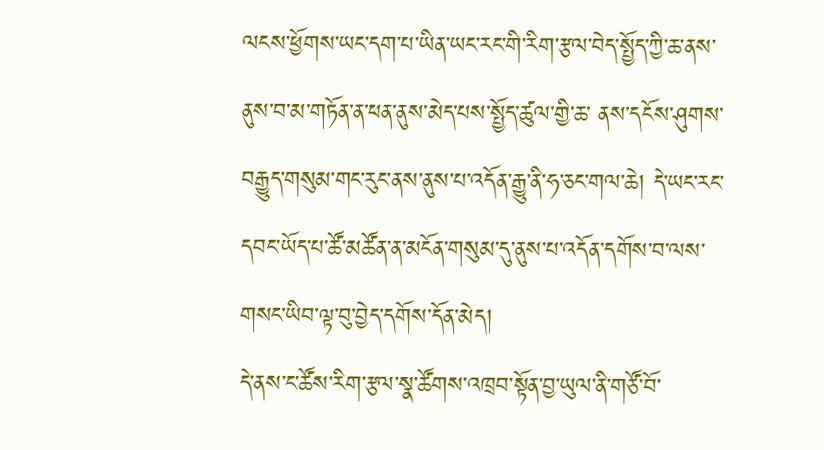ལངས་ཕྱོགས་ཡང་དག་པ་ཡིན་ཡང་རང་གི་རིག་རྩལ་བེད་སྤྱོད་ཀྱི་ཆ་ནས་ནུས་བ་མ་གཏོན་ན་ཕན་ནུས་མེད་པས་སྤྱོད་ཚུལ་གྱི་ཆ་ ནས་དངོས་ཤུགས་བརྒྱུད་གསུམ་གང་རུང་ནས་ནུས་པ་འདོན་རྒྱུ་ནི་ཧ་ཅང་གལ་ཆེ། དེ་ཡང་རང་དབང་ཡོད་པ་ཚོ་མཚོན་ན་མངོན་གསུམ་དུ་ནུས་པ་འདོན་དགོས་བ་ལས་གསང་ཡིབ་ལྟ་བུ་བྱེད་དགོས་དོན་མེད།
དེ་ནས་ང་ཚོས་རིག་རྩལ་སྣ་ཚོགས་འཁྲབ་སྟོན་བྱ་ཡུལ་ནི་གཙོ་བོ་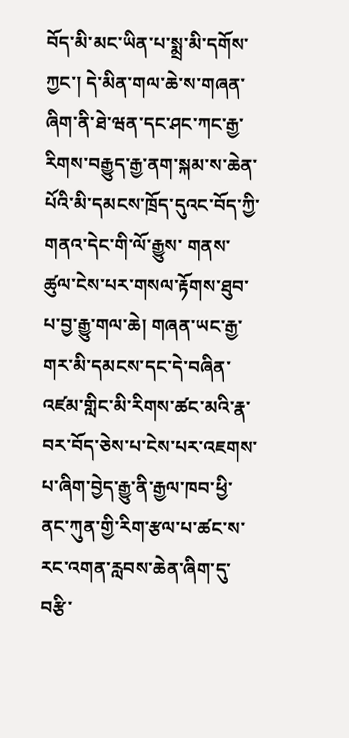བོད་མི་མང་ཡིན་པ་སྨྲ་མི་དགོས་ཀྱང་། དེ་མིན་གལ་ཆེ་ས་གཞན་ཞིག་ནི་ཐེ་ཝན་དང་ཤང་ཀང་རྒྱ་རིགས་བརྒྱུད་རྒྱ་ནག་སྐམ་ས་ཆེན་པོའི་མི་དམངས་ཁྲོད་དུའང་བོད་ཀྱི་གནའ་དེང་གི་ལོ་རྒྱུས་ གནས་ཚུལ་ངེས་པར་གསལ་རྟོགས་ཐུབ་པ་བྱ་རྒྱུ་གལ་ཆེ། གཞན་ཡང་རྒྱ་གར་མི་དམངས་དང་དེ་བཞིན་འཛམ་གླིང་མི་རིགས་ཚང་མའི་རྣ་བར་བོད་ཅེས་པ་ངེས་པར་འཇགས་པ་ཞིག་བྱེད་རྒྱུ་ནི་རྒྱལ་ཁབ་ཕྱི་ནང་ཀུན་གྱི་རིག་རྩལ་པ་ཚང་ས་རང་འགན་རླབས་ཆེན་ཞིག་དུ་བརྩི་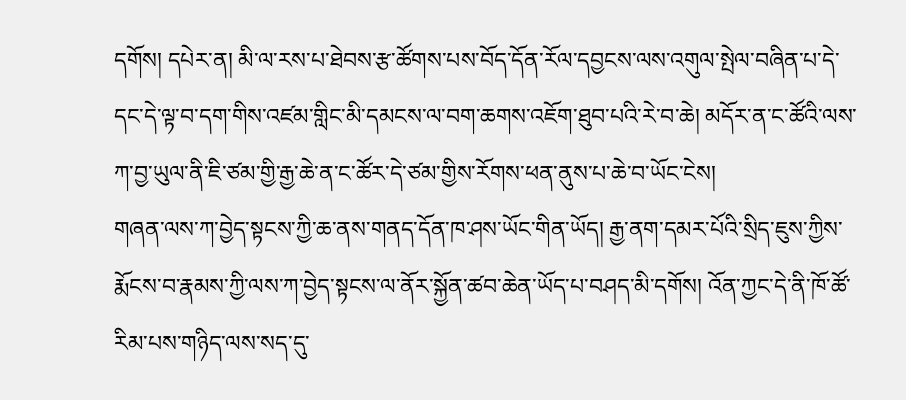དགོས། དཔེར་ན། མི་ལ་རས་པ་ཐེབས་རྩ་ཚོགས་པས་བོད་དོན་རོལ་དབྱངས་ལས་འགུལ་སྤེལ་བཞིན་པ་དེ་དང་དེ་ལྟ་བ་དག་གིས་འཛམ་གླིང་མི་དམངས་ལ་བག་ཆགས་འཇོག་ཐུབ་པའི་རེ་བ་ཆེ། མདོར་ན་ང་ཚོའི་ལས་ཀ་བྱ་ཡུལ་ནི་ཇི་ཙམ་གྱི་རྒྱ་ཆེ་ན་ང་ཚོར་དེ་ཙམ་གྱིས་རོགས་ཕན་ནུས་པ་ཆེ་བ་ཡོང་ངེས།
གཞན་ལས་ཀ་བྱེད་སྟངས་ཀྱི་ཆ་ནས་གནད་དོན་ཁ་ཤས་ཡོང་གིན་ཡོད། རྒྱ་ནག་དམར་པོའི་སྲིད་ཇུས་ཀྱིས་རྨོངས་བ་རྣམས་ཀྱི་ལས་ཀ་བྱེད་སྟངས་ལ་ནོར་སྐྱོན་ཚབ་ཆེན་ཡོད་པ་བཤད་མི་དགོས། འོན་ཀྱང་དེ་ནི་ཁོ་ཚོ་རིམ་པས་གཉིད་ལས་སད་དུ་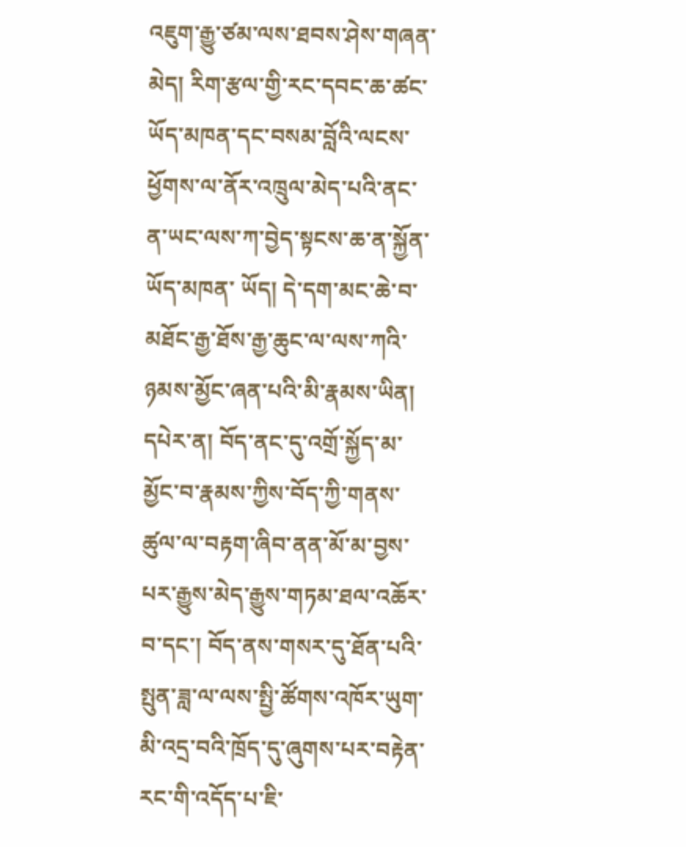འཇུག་རྒྱུ་ཙམ་ལས་ཐབས་ཤེས་གཞན་མེད། རིག་རྩལ་གྱི་རང་དབང་ཆ་ཚང་ཡོད་མཁན་དང་བསམ་བློའི་ལངས་ཕྱོགས་ལ་ནོར་འཁྲུལ་མེད་པའི་ནང་ན་ཡང་ལས་ཀ་བྱེད་སྟངས་ཆ་ན་སྐྱོན་ཡོད་མཁན་ ཡོད། དེ་དག་མང་ཆེ་བ་མཐོང་རྒྱ་ཐོས་རྒྱ་ཆུང་ལ་ལས་ཀའི་ཉམས་མྱོང་ཞན་པའི་མི་རྣམས་ཡིན། དཔེར་ན། བོད་ནང་དུ་འགྲོ་སྐྱོད་མ་མྱོང་བ་རྣམས་ཀྱིས་བོད་ཀྱི་གནས་ཚུལ་ལ་བརྟག་ཞིབ་ནན་མོ་མ་བྱས་པར་རྒྱུས་མེད་རྒྱུས་གཏམ་ཐལ་འཆོར་བ་དང་། བོད་ནས་གསར་དུ་ཐོན་པའི་སྤུན་ཟླ་ལ་ལས་སྤྱི་ཚོགས་འཁོར་ཡུག་མི་འདྲ་བའི་ཁྲོད་དུ་ཞུགས་པར་བརྟེན་རང་གི་འདོད་པ་ཇི་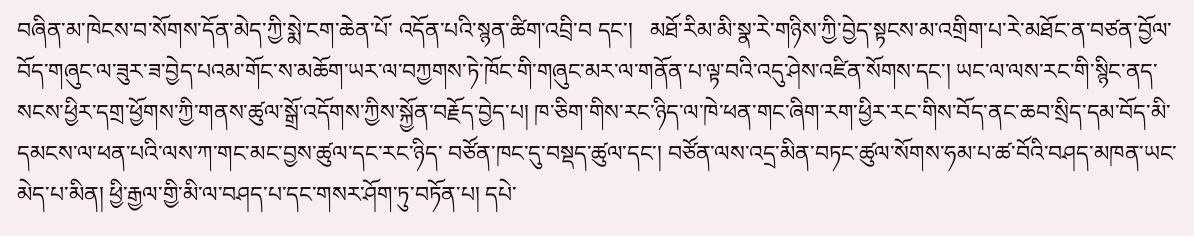བཞིན་མ་ཁེངས་བ་སོགས་དོན་མེད་ཀྱི་སྨེ་ངག་ཆེན་པོ་ འདོན་པའི་སྙན་ཚིག་འབྲི་བ དང་།   མཐོ་རིམ་མི་སྣ་རེ་གཉིས་ཀྱི་བྱེད་སྟངས་མ་འགྲིག་པ་རེ་མཐོང་ན་བཙན་བྱོལ་བོད་གཞུང་ལ་ཟུར་ཟ་བྱེད་པའམ་གོང་ས་མཆོག་ཡར་ལ་བཀྱགས་ཏེ་ཁོང་གི་གཞུང་མར་ལ་གནོན་པ་ལྟ་བའི་འདུ་ཤེས་འཛིན་སོགས་དང་། ཡང་ལ་ལས་རང་གི་སྙིང་ནད་སངས་ཕྱིར་དགྲ་ཕྱོགས་ཀྱི་གནས་ཚུལ་སྒྲོ་འདོགས་ཀྱིས་སྐྱོན་བརྗོད་བྱེད་པ། ཁ་ཅིག་གིས་རང་ཉིད་ལ་ཁེ་ཕན་གང་ཞིག་རག་ཕྱིར་རང་གིས་བོད་ནང་ཆབ་སྲིད་དམ་བོད་མི་དམངས་ལ་ཕན་པའི་ལས་ཀ་གང་མང་བྱས་ཚུལ་དང་རང་ཉིད་ བཙོན་ཁང་དུ་བསྡད་ཚུལ་དང་། བཙོན་ལས་འདྲ་མིན་བཏང་ཚུལ་སོགས་ཧམ་པ་ཚ་བོའི་བཤད་མཁན་ཡང་མེད་པ་མིན། ཕྱི་རྒྱལ་གྱི་མི་ལ་བཤད་པ་དང་གསར་ཤོག་ཏུ་བཏོན་པ། དཔེ་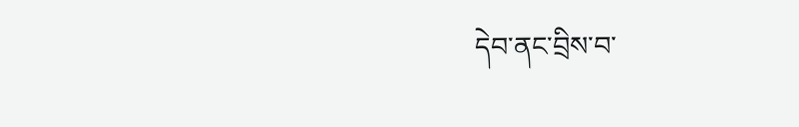དེབ་ནང་བྲིས་བ་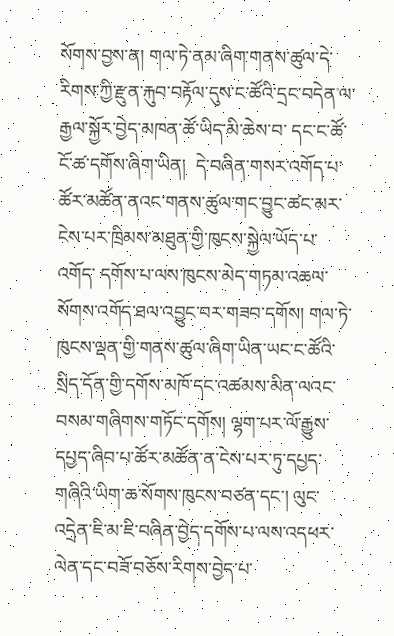སོགས་བྱས་ན། གལ་ཏེ་ནམ་ཞིག་གནས་ཚུལ་དེ་རིགས་ཀྱི་རྫུན་རྐུབ་བརྟོལ་དུས་ང་ཚོའི་དྲང་བདེན་ལ་རྒྱལ་སྐྱོར་བྱེད་མཁན་ཚོ་ཡིད་མི་ཆེས་བ་ དང་ང་ཚོ་ངོ་ཚ་དགོས་ཞིག་ཡིན།  དེ་བཞིན་གསར་འགོད་པ་ཚོར་མཚོན་ནའང་གནས་ཚུལ་གང་བྱུང་ཚང་མར་ངེས་པར་ཁྲིམས་མཐུན་གྱི་ཁུངས་སྐྱེལ་ཡོད་པ་འགོད་ དགོས་པ་ལས་ཁུངས་མེད་གཏམ་འཆལ་སོགས་འགོད་ཐལ་འབྱུང་བར་གཟབ་དགོས། གལ་ཏེ་ཁུངས་ལྡན་གྱི་གནས་ཚུལ་ཞིག་ཡིན་ཡང་ང་ཚོའི་སྲིད་དོན་གྱི་དགོས་མཁོ་དང་འཚམས་མིན་ལའང་བསམ་གཞིགས་གཏོང་དགོས། ལྷག་པར་ལོ་རྒྱུས་དཔྱད་ཞིབ་པ་ཚོར་མཚོན་ན་ངེས་པར་ཏུ་དཔྱད་གཞིའི་ཡིག་ཆ་སོགས་ཁུངས་བཙན་དང་། ལུང་འདྲེན་ཇི་མ་ཇི་བཞིན་བྱེད་དགོས་པ་ལས་འདཕར་ལེན་དང་བཟོ་བཅོས་རིགས་བྱེད་པ་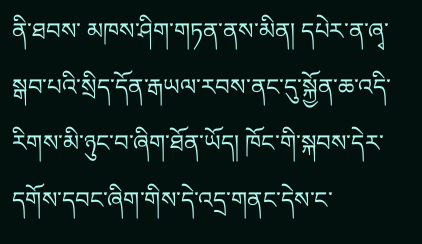ནི་ཐབས་ མཁས་ཤིག་གཏན་ནས་མིན། དཔེར་ན་ཞྭ་སྒབ་པའི་སྲིད་དོན་རྒཡལ་རབས་ནང་དུ་སྐྱོན་ཆ་འདི་རིགས་མི་ཉུང་བ་ཞིག་ཐོན་ཡོད། ཁོང་གི་སྐབས་དེར་དགོས་དབང་ཞིག་གིས་དེ་འདྲ་གནང་དེས་ང་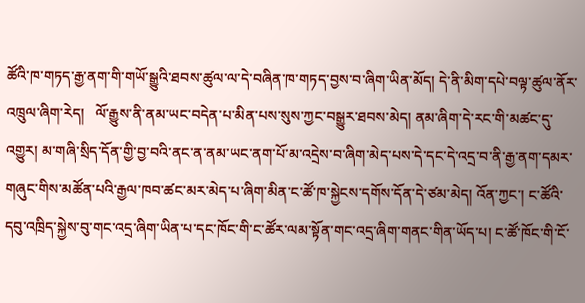ཚོའི་ཁ་གཏད་རྒྱ་ནག་གི་གཡོ་སྒྱུའི་ཐབས་ཚུལ་ལ་དེ་བཞིན་ཁ་གཏད་བྱས་བ་ཞིག་ཡིན་མོད། དེ་ནི་མིག་དཔེ་བལྟ་ཚུལ་ནོར་འཁྲུལ་ཞིག་རེད།   ལོ་རྒྱུས་ནི་ནམ་ཡང་བདེན་པ་མིན་པས་སུས་ཀྱང་བསྒྱུར་ཐབས་མེད། ནམ་ཞིག་དེ་རང་གི་མཚང་དུ་འགྱུར། མ་གཞི་སྲིད་དོན་གྱི་བྱ་བའི་ནང་ན་ནམ་ཡང་ནག་པོ་མ་འདྲེས་བ་ཞིག་མེད་པས་དེ་དང་དེ་འདྲ་བ་ནི་རྒྱ་ནག་དམར་གཞུང་གིས་མཚོན་པའི་རྒྱལ་ཁབ་ཚང་མར་མེད་པ་ཞིག་མིན་ང་ཚོ་ཁ་སྐྱེངས་དགོས་དོན་དེ་ཙམ་མེད། འོན་ཀྱང་། ང་ཚོའི་དབུ་འཁྲིད་སྐྱེས་བུ་གང་འདྲ་ཞིག་ཡིན་པ་དང་ཁོང་གི་ང་ཚོར་ལམ་སྟོན་གང་འདྲ་ཞིག་གནང་གིན་ཡོད་པ། ང་ཚོ་ཁོང་གི་ངོ་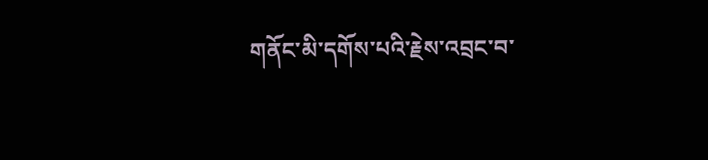གནོང་མི་དགོས་པའི་རྗེས་འབྲང་བ་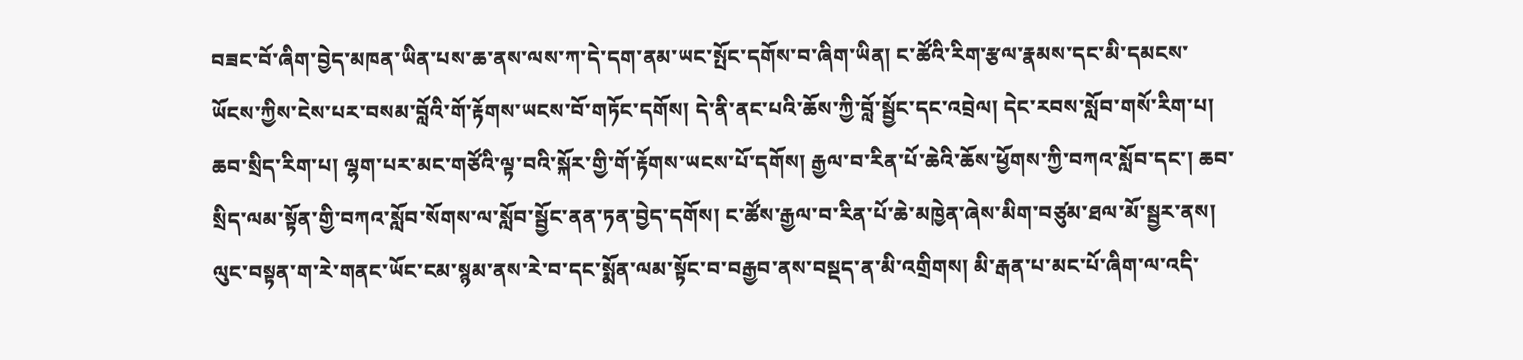བཟང་བོ་ཞིག་བྱེད་མཁན་ཡིན་པས་ཆ་ནས་ལས་ཀ་དེ་དག་ནམ་ཡང་སྤོང་དགོས་བ་ཞིག་ཡིན། ང་ཚོའི་རིག་རྩལ་རྣམས་དང་མི་དམངས་ཡོངས་ཀྱིས་ངེས་པར་བསམ་བློའི་གོ་རྟོགས་ཡངས་བོ་གཏོང་དགོས། དེ་ནི་ནང་པའི་ཆོས་ཀྱི་བློ་སྦྱོང་དང་འབྲེལ། དེང་རབས་སློབ་གསོ་རིག་པ། ཆབ་སྲིད་རིག་པ། ལྷག་པར་མང་གཙོའི་ལྟ་བའི་སྐོར་གྱི་གོ་རྟོགས་ཡངས་པོ་དགོས། རྒྱལ་བ་རིན་པོ་ཆེའི་ཆོས་ཕྱོགས་ཀྱི་བཀའ་སློབ་དང་། ཆབ་སྲིད་ལམ་སྟོན་གྱི་བཀའ་སློབ་སོགས་ལ་སློབ་སྦྱོང་ནན་ཏན་བྱེད་དགོས། ང་ཚོས་རྒྱལ་བ་རིན་པོ་ཆེ་མཁྱེན་ཞེས་མིག་བཙུམ་ཐལ་མོ་སྦྱར་ནས། ལུང་བསྟན་ག་རེ་གནང་ཡོང་ངམ་སྙམ་ནས་རེ་བ་དང་སྨོན་ལམ་སྟོང་བ་བརྒྱབ་ནས་བསྡད་ན་མི་འགྲིགས། མི་རྒན་པ་མང་པོ་ཞིག་ལ་འདི་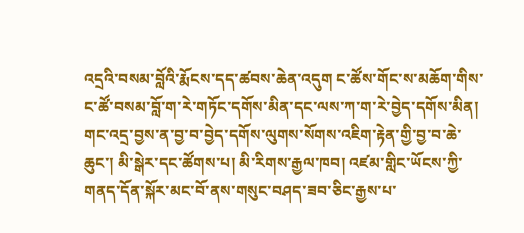འདྲའི་བསམ་བློའི་རྨོངས་དད་ཚབས་ཆེན་འདུག ང་ཚོས་གོང་ས་མཆོག་གིས་ང་ཚོ་བསམ་བློ་ག་རེ་གཏོང་དགོས་མིན་དང་ལས་ཀ་ག་རེ་བྱེད་དགོས་མིན། གང་འདྲ་བྱས་ན་བྱ་བ་བྱེད་དགོས་ལུགས་སོགས་འཇིག་རྟེན་གྱི་བྱ་བ་ཆེ་ཆུང་། མི་སྒེར་དང་ཚོགས་པ། མི་རིགས་རྒྱལ་ཁབ། འཛམ་གླིང་ཡོངས་ཀྱི་གནད་དོན་སྐོར་མང་བོ་ནས་གསུང་བཤད་ཟབ་ཅིང་རྒྱས་པ་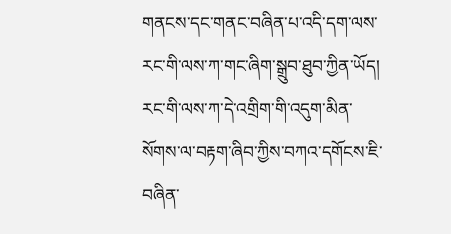གནངས་དང་གནང་བཞིན་པ་འདི་དག་ལས་རང་གི་ལས་ཀ་གང་ཞིག་སྒྲུབ་ཐུབ་ཀྱིན་ཡོད། རང་གི་ལས་ཀ་དེ་འགྲིག་གི་འདུག་མིན་སོགས་ལ་བརྟག་ཞིབ་ཀྱིས་བཀའ་དགོངས་ཇི་བཞིན་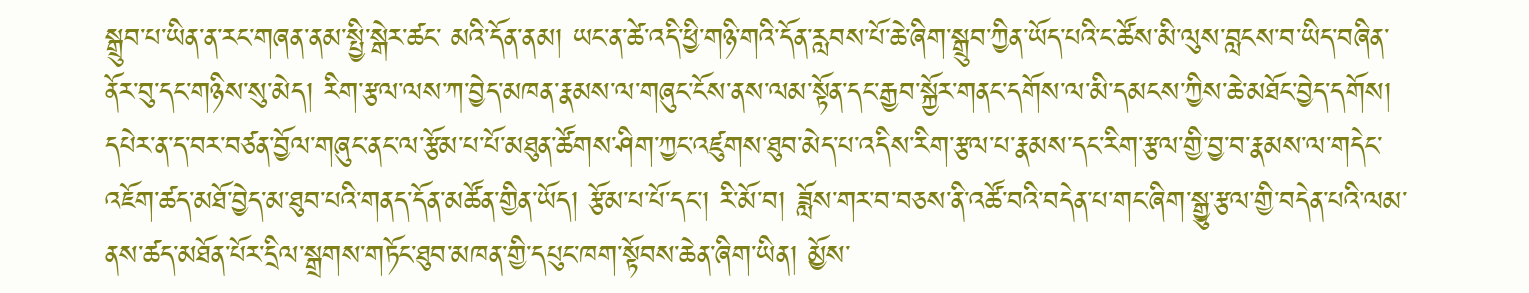སྒྲུབ་པ་ཡིན་ན་རང་གཞན་ནམ་སྤྱི་སྒེར་ཚང་ མའི་དོན་ནམ། ཡང་ན་ཚེ་འདི་ཕྱི་གཉི་གའི་དོན་རླབས་པོ་ཆེ་ཞིག་སྒྲུབ་ཀྱིན་ཡོད་པའི་ང་ཚོས་མི་ལུས་བླངས་བ་ཡིད་བཞིན་ནོར་བུ་དང་གཉིས་སུ་མེད། རིག་རྩལ་ལས་ཀ་བྱེད་མཁན་རྣམས་ལ་གཞུང་ངོས་ནས་ལམ་སྟོན་དང་རྒྱབ་སྐྱོར་གནང་དགོས་ལ་མི་དམངས་ཀྱིས་ཆེ་མཐོང་བྱེད་དགོས། དཔེར་ན་ད་བར་བཙན་བྱོལ་གཞུང་ནང་ལ་རྩོམ་པ་པོ་མཐུན་ཚོགས་ཤིག་ཀྱང་འཛུགས་ཐུབ་མེད་པ་འདིས་རིག་རྩལ་པ་རྣམས་དང་རིག་རྩལ་གྱི་བྱ་བ་རྣམས་ལ་གདེང་འཇོག་ཚད་མཐོ་བྱེད་མ་ཐུབ་པའི་གནད་དོན་མཚོན་གྱིན་ཡོད། རྩོམ་པ་པོ་དང་། རི་མོ་བ། ཟློས་གར་བ་བཅས་ནི་འཚོ་བའི་བདེན་པ་གང་ཞིག་སྒྱུ་རྩལ་གྱི་བདེན་པའི་ལམ་ནས་ཚད་མཐོན་པོར་དྲིལ་སྒྲགས་གཏོང་ཐུབ་མཁན་གྱི་དཔུང་ཁག་སྟོབས་ཆེན་ཞིག་ཡིན། མྱོས་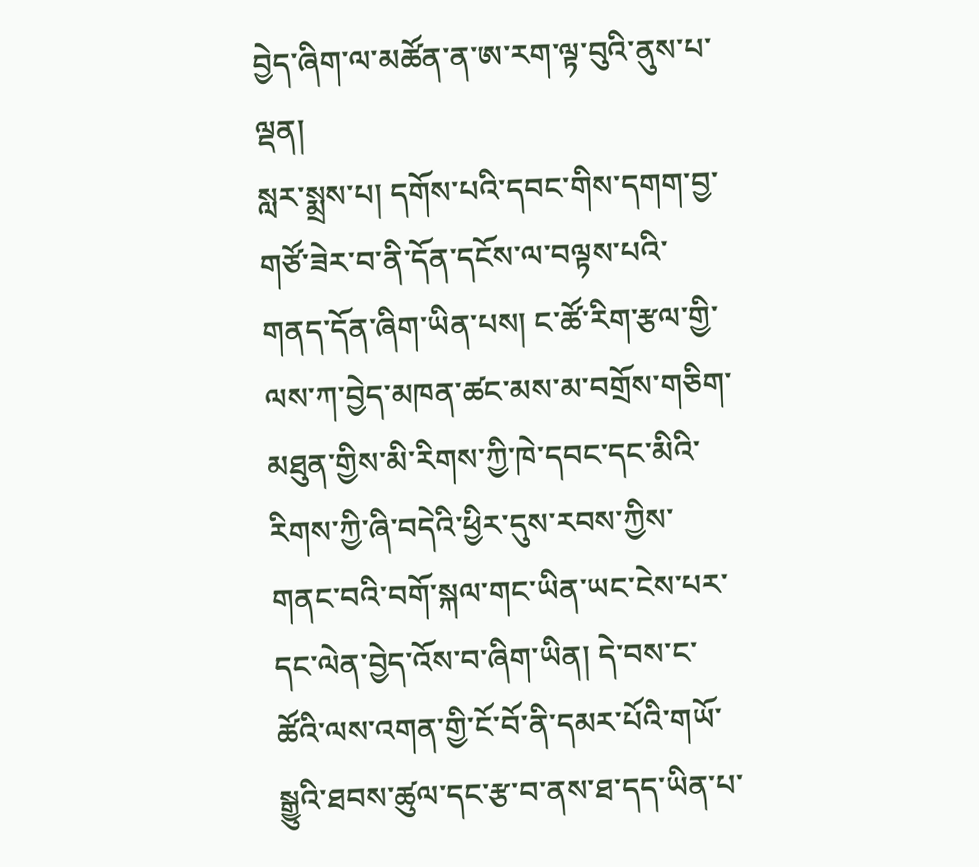བྱེད་ཞིག་ལ་མཚོན་ན་ཨ་རག་ལྟ་བུའི་ནུས་པ་ལྡན།
སླར་སྨྲས་པ། དགོས་པའི་དབང་གིས་དགག་བྱ་གཙོ་ཟེར་བ་ནི་དོན་དངོས་ལ་བལྟས་པའི་གནད་དོན་ཞིག་ཡིན་པས། ང་ཚོ་རིག་རྩལ་གྱི་ལས་ཀ་བྱེད་མཁན་ཚང་མས་མ་བགྲོས་གཅིག་མཐུན་གྱིས་མི་རིགས་ཀྱི་ཁེ་དབང་དང་མིའི་རིགས་ཀྱི་ཞི་བདེའི་ཕྱིར་དུས་རབས་ཀྱིས་གནང་བའི་བགོ་སྐལ་གང་ཡིན་ཡང་ངེས་པར་དང་ལེན་བྱེད་འོས་བ་ཞིག་ཡིན། དེ་བས་ང་ཚོའི་ལས་འགན་གྱི་ངོ་བོ་ནི་དམར་པོའི་གཡོ་སྒྱུའི་ཐབས་ཚུལ་དང་རྩ་བ་ནས་ཐ་དད་ཡིན་པ་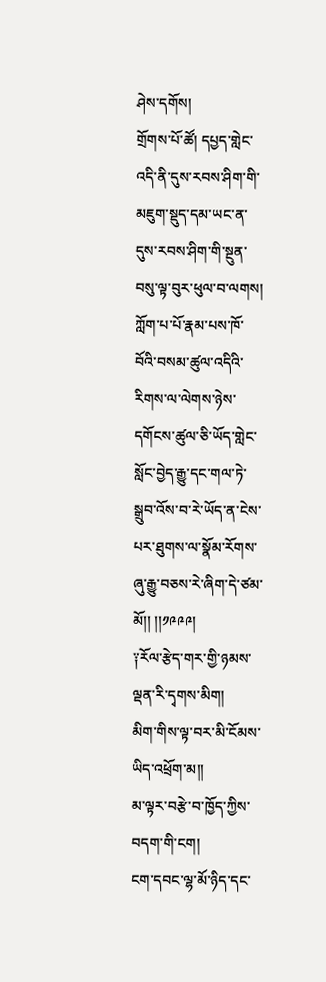ཤེས་དགོས།
གྲོགས་པོ་ཚོ། དཔྱད་གླེང་འདི་ནི་དུས་རབས་ཤིག་གི་མཇུག་སྡུད་དམ་ཡང་ན་དུས་རབས་ཤིག་གི་སྔུན་བསུ་ལྟ་བུར་ཕུལ་བ་ལགས། ཀློག་པ་པོ་རྣམ་པས་ཁོ་བོའི་བསམ་ཚུལ་འདིའི་རིགས་ལ་ལེགས་ཉེས་དགོངས་ཚུལ་ཅི་ཡོད་གླེང་སློང་བྱེད་རྒྱུ་དང་གལ་ཏེ་སྒྲུབ་འོས་བ་རེ་ཡོད་ན་ངེས་པར་ཐུགས་ལ་སྣོམ་རོགས་ཞུ་རྒྱུ་བཅས་རེ་ཞིག་དེ་ཙམ་མོ།། །།༡༩༩༩།
༑རོལ་རྩེད་གར་གྱི་ཉམས་ལྡན་རི་དྭགས་མིག།
མིག་གིས་ལྟ་བར་མི་ངོམས་ཡིད་འཕྲོག་མ།།
མ་ལྟར་བརྩེ་བ་ཁྱོད་ཀྱིས་བདག་གི་ངག།
ངག་དབང་ལྷ་མོ་ཉིད་དང་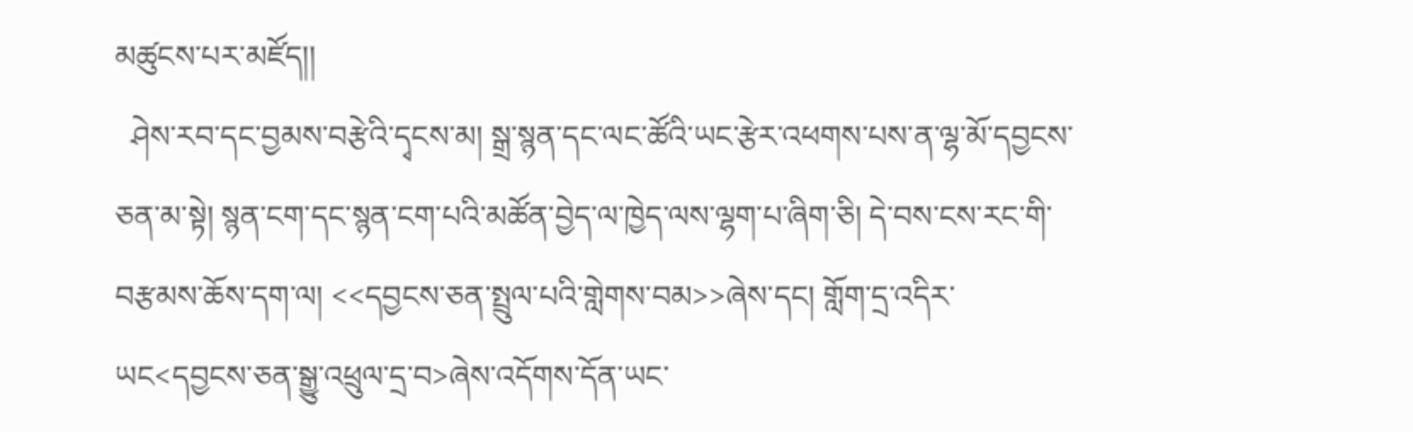མཚུངས་པར་མཛོད།།
  ཤེས་རབ་དང་བྱམས་བརྩེའི་དྭངས་མ། སྒྲ་སྙན་དང་ལང་ཚོའི་ཡང་རྩེར་འཕགས་པས་ན་ལྷ་མོ་དབྱངས་ཅན་མ་སྟེ། སྙན་ངག་དང་སྙན་ངག་པའི་མཚོན་བྱེད་ལ་ཁྱེད་ལས་ལྷག་པ་ཞིག་ཅི། དེ་བས་ངས་རང་གི་བརྩམས་ཆོས་དག་ལ། <<དབྱངས་ཅན་སྤྲུལ་པའི་གླེགས་བམ>>ཞེས་དང། གློག་དྲ་འདིར་ཡང<དབྱངས་ཅན་སྒྱུ་འཕྲུལ་དྲ་བ>ཞེས་འདོགས་དོན་ཡང་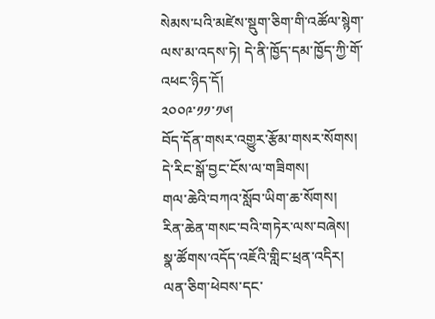སེམས་པའི་མཛེས་སྡུག་ཅིག་གི་འཚོལ་སྙེག་ལས་མ་འདས་ཏེ། དེ་ནི་ཁྱོད་དམ་ཁྱོད་ཀྱི་གོ་འཕང་ཉིད་དོ།
༢༠༠༩་༡༡་༡༦།
བོད་དོན་གསར་འགྱུར་རྩོམ་གསར་སོགས།
དེ་རིང་སྒོ་བྱང་ངོས་ལ་གཟིགས།
གལ་ཆེའི་བཀའ་སློབ་ཡིག་ཆ་སོགས།
རིན་ཆེན་གསང་བའི་གཏེར་ལས་བཞེས།
སྣ་ཚོགས་འདོད་འཇོའི་གླིང་ཕྲན་འདིར།
ལན་ཅིག་ཕེབས་དང་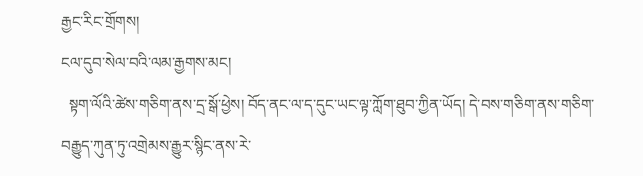རྒྱང་རིང་གྲོགས།
ངལ་དུབ་སེལ་བའི་ལམ་རྒྱགས་མང།
  སྟག་ལོའི་ཚེས་གཅིག་ནས་དྲ་སྒོ་ཕྱེས། བོད་ནང་ལ་ད་དུང་ཡང་ལྟ་ཀློག་ཐུབ་ཀྱིན་ཡོད། དེ་བས་གཅིག་ནས་གཅིག་བརྒྱུད་ཀུན་ཏུ་འགྲེམས་རྒྱུར་སྙིང་ནས་རེ་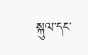སྐུལ་དང་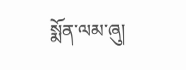སྨོན་ལམ་ཞུ།